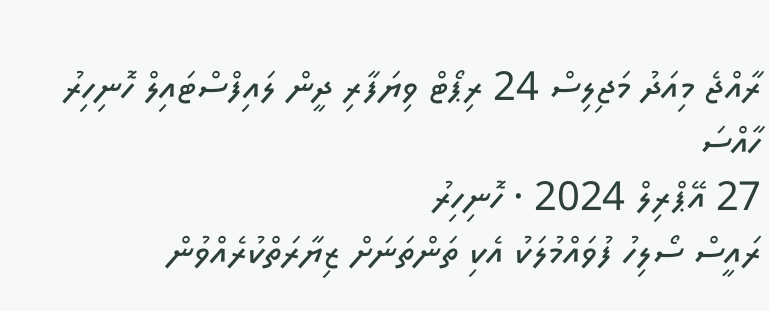ރާއްޖެ މިއަދު މަޖިލިސް 24 ރިޕޯޓް ވިޔަފާރި ދީން ލައިފްސްޓައިލް ހޮނިހިރު ހާއްސަ
27 އޭޕްރިލް 2024 · ހޮނިހިރު
ރައީސް ސޯލިހު ފުވައްމުލަކު އެކި ތަންތަނަށް ޒިޔާރަތްކުރެއްވުން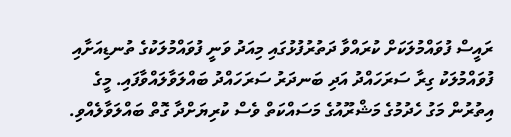ރައީސް ފުވައްމުލަކަށް ކުރައްވާ ދަތުރުފުޅުގައި މިއަދު ވަނީ ފުވައްމުލަކުގެ ތުނޑިއަށާއި ފުވައްމުލަކު ގިރާ ސަރަހައްދު އަދި ބަނދަރު ސަރަހައްދު ބައްލަވާލައްވާފައި. މީގެ އިތުރުން މަގު ހެދުމުގެ މަޝްރޫއުގެ މަސައްކަތް ވެސް ކުރިޔަށްދާ ގޮތް ބައްލަވާލެއްވި.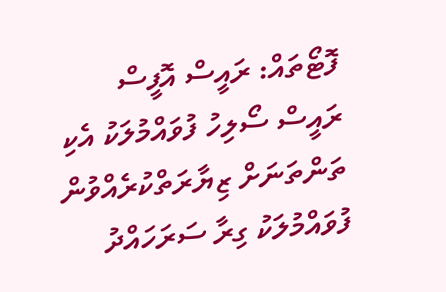ފޮޓޯތައް: ރައީސް އޮފީސް
ރައީސް ސޯލިހު ފުވައްމުލަކު އެކި ތަންތަނަށް ޒިޔާރަތްކުރެއްވުން
ފުވައްމުލަކު ގިރާ ސަރަހައްދު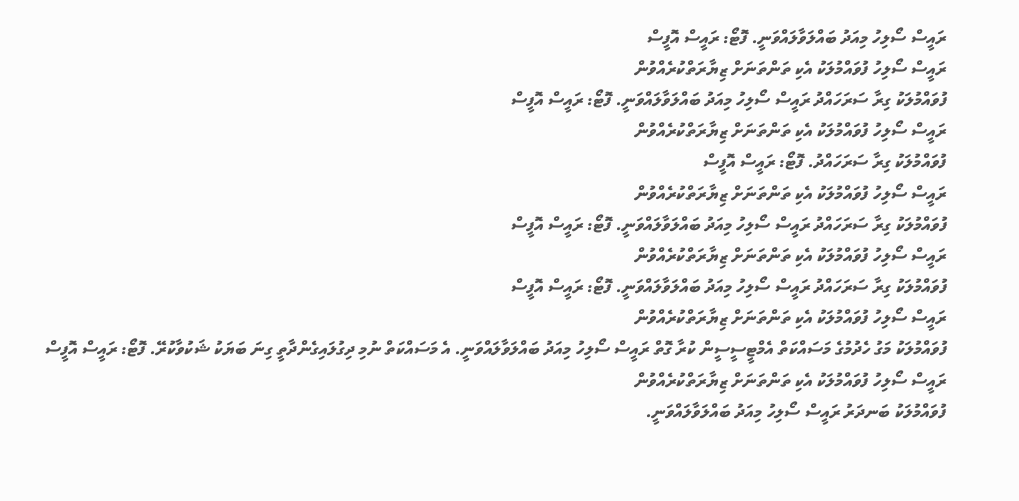ރައީސް ސޯލިހު މިއަދު ބައްލަވާލައްވަނީ. ފޮޓޯ: ރައީސް އޮފީސް
ރައީސް ސޯލިހު ފުވައްމުލަކު އެކި ތަންތަނަށް ޒިޔާރަތްކުރެއްވުން
ފުވައްމުލަކު ގިރާ ސަރަހައްދު ރައީސް ސޯލިހު މިއަދު ބައްލަވާލައްވަނީ. ފޮޓޯ: ރައީސް އޮފީސް
ރައީސް ސޯލިހު ފުވައްމުލަކު އެކި ތަންތަނަށް ޒިޔާރަތްކުރެއްވުން
ފުވައްމުލަކު ގިރާ ސަރަހައްދު. ފޮޓޯ: ރައީސް އޮފީސް
ރައީސް ސޯލިހު ފުވައްމުލަކު އެކި ތަންތަނަށް ޒިޔާރަތްކުރެއްވުން
ފުވައްމުލަކު ގިރާ ސަރަހައްދު ރައީސް ސޯލިހު މިއަދު ބައްލަވާލައްވަނީ. ފޮޓޯ: ރައީސް އޮފީސް
ރައީސް ސޯލިހު ފުވައްމުލަކު އެކި ތަންތަނަށް ޒިޔާރަތްކުރެއްވުން
ފުވައްމުލަކު ގިރާ ސަރަހައްދު ރައީސް ސޯލިހު މިއަދު ބައްލަވާލައްވަނީ. ފޮޓޯ: ރައީސް އޮފީސް
ރައީސް ސޯލިހު ފުވައްމުލަކު އެކި ތަންތަނަށް ޒިޔާރަތްކުރެއްވުން
ފުވައްމުލަކު މަގު ހެދުމުގެ މަސައްކަތް އެމްޓީސީސީން ކުރާ ގޮތް ރައީސް ސޯލިހު މިއަދު ބައްލަވާލައްވަނީ. އެ މަސައްކަތް ނުމި ދިގުލައިގެންދާތީ ގިނަ ބަޔަކު ޝަކުވާކުރޭ. ފޮޓޯ: ރައީސް އޮފީސް
ރައީސް ސޯލިހު ފުވައްމުލަކު އެކި ތަންތަނަށް ޒިޔާރަތްކުރެއްވުން
ފުވައްމުލަކު ބަނދަރު ރައީސް ސޯލިހު މިއަދު ބައްލަވާލައްވަނީ.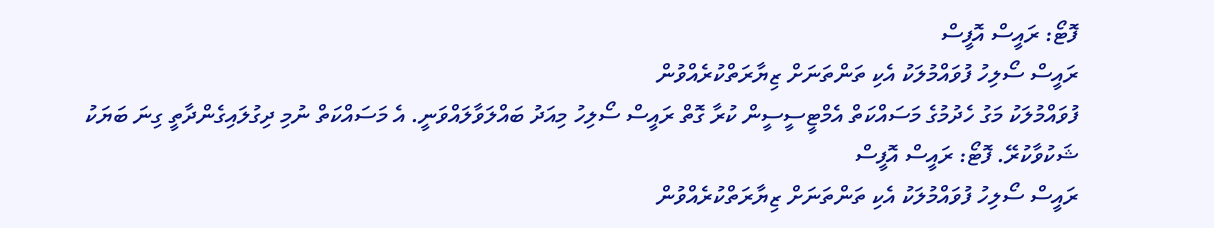ފޮޓޯ: ރައީސް އޮފީސް
ރައީސް ސޯލިހު ފުވައްމުލަކު އެކި ތަންތަނަށް ޒިޔާރަތްކުރެއްވުން
ފުވައްމުލަކު މަގު ހެދުމުގެ މަސައްކަތް އެމްޓީސީސީން ކުރާ ގޮތް ރައީސް ސޯލިހު މިއަދު ބައްލަވާލައްވަނީ. އެ މަސައްކަތް ނުމި ދިގުލައިގެންދާތީ ގިނަ ބަޔަކު ޝަކުވާކުރޭ. ފޮޓޯ: ރައީސް އޮފީސް
ރައީސް ސޯލިހު ފުވައްމުލަކު އެކި ތަންތަނަށް ޒިޔާރަތްކުރެއްވުން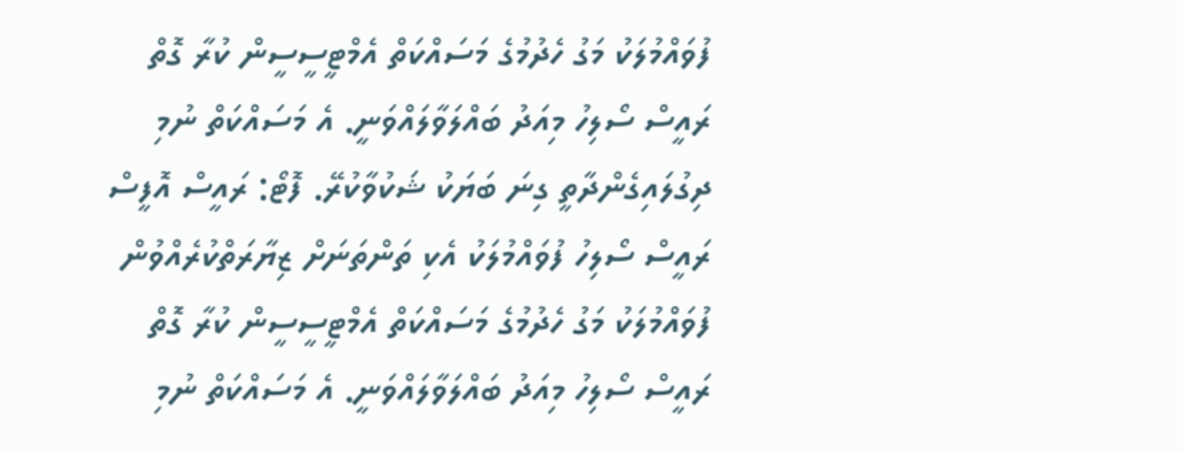ފުވައްމުލަކު މަގު ހެދުމުގެ މަސައްކަތް އެމްޓީސީސީން ކުރާ ގޮތް ރައީސް ސޯލިހު މިއަދު ބައްލަވާލައްވަނީ. އެ މަސައްކަތް ނުމި ދިގުލައިގެންދާތީ ގިނަ ބަޔަކު ޝަކުވާކުރޭ. ފޮޓޯ: ރައީސް އޮފީސް
ރައީސް ސޯލިހު ފުވައްމުލަކު އެކި ތަންތަނަށް ޒިޔާރަތްކުރެއްވުން
ފުވައްމުލަކު މަގު ހެދުމުގެ މަސައްކަތް އެމްޓީސީސީން ކުރާ ގޮތް ރައީސް ސޯލިހު މިއަދު ބައްލަވާލައްވަނީ. އެ މަސައްކަތް ނުމި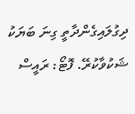ދިގުލައިގެންދާތީ ގިނަ ބަޔަކު ޝަކުވާކުރޭ. ފޮޓޯ: ރައީސް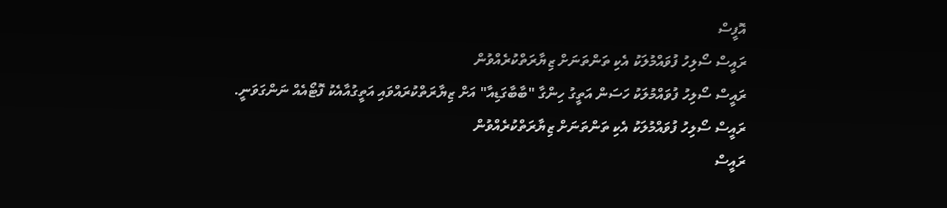އޮފީސް
ރައީސް ސޯލިހު ފުވައްމުލަކު އެކި ތަންތަނަށް ޒިޔާރަތްކުރެއްވުން
ރައީސް ސޯލިހު ފުވައްމުލަކު ހަސަން އަތީގު ހިންގާ "ބާބާގަޑިއާ" އަށް ޒިޔާރަތްކުރައްވައި އަތީގުއާއެކު ފޮޓޯއެއް ނަންގަވަނީ.
ރައީސް ސޯލިހު ފުވައްމުލަކު އެކި ތަންތަނަށް ޒިޔާރަތްކުރެއްވުން
ރައީސް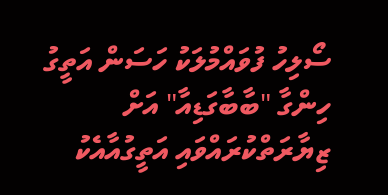ސޯލިހު ފުވައްމުލަކު ހަސަން އަތީގު ހިންގާ "ބާބާގަޑިއާ" އަށް ޒިޔާރަތްކުރައްވައި އަތީގުއާއެކު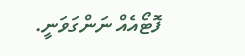ފޮޓޯއެއް ނަންގަވަނީ.